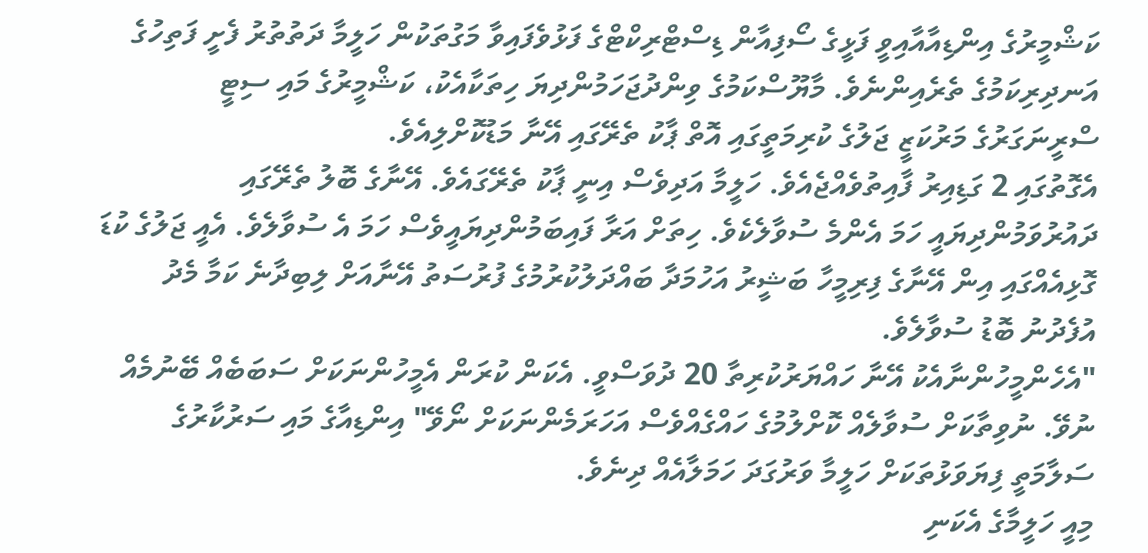ކަޝްމީރުގެ އިންޑިއާއާއިވީ ފަޅީގެ ސޯފިއާން ޑިސްޓްރިކްޓްގެ ފަޅުވެފައިވާ މަގުތަކުން ހަލީމާ ދަތުތުރު ފެށީ ފަތިހުގެ އަނދިރިކަމުގެ ތެރެއިންނެވެ. މާޔޫސްކަމުގެ ވިންދުޖަހަމުންދިޔަ ހިތަކާއެކު، ކަޝްމީރުގެ މައި ސިޓީ ސްރީނަގަރުގެ މަރުކަޒީ ޖަލުގެ ކުރިމަތީގައި އޮތް ޕާކު ތެރޭގައި އޭނާ މަޑުކޮށްލިއެވެ.
އެގޮތުގައި 2 ގަޑިއިރު ފާއިތުވެއްޖެއެވެ. ހަލީމާ އަދިވެސް އިނީ ޕާކު ތެރޭގައެވެ. އޭނާގެ ބޮލު ތެރޭގައި ދައުރުވަމުންދިޔައީ ހަމަ އެންމެ ސުވާލެކެވެ. ހިތަށް އަރާ ފައިބަމުންދިޔައީވެސް ހަމަ އެ ސުވާލެވެ. އެއީ ޖަލުގެ ކުޑަ ގޮޅިއެއްގައި އިން އޭނާގެ ފިރިމީހާ ބަޝީރު އަހުމަދާ ބައްދަލުކުރުމުގެ ފުރުސަތު އޭނާއަށް ލިބިދާނެ ކަމާ މެދު އުފެދުނު ބޮޑު ސުވާލެވެ.
"އެހެންމީހުންނާއެކު އޭނާ ހައްޔަރުކުރިތާ 20 ދުވަސްވީ. އެކަން ކުރަން އެމީހުންނަކަށް ސަބަބެއް ބޭނުމެއް ނުވޭ. ނުވިތާކަށް ސުވާލެއް ކޮށްލުމުގެ ހައްގެއްވެސް އަހަރަމެންނަކަށް ނޯވޭ" އިންޑިއާގެ މައި ސަރުކާރުގެ ސަލާމަތީ ފިޔަވަޅުތަކަށް ހަލީމާ ވަރުގަދަ ހަމަލާއެއް ދިނެވެ.
މިއީ ހަލީމާގެ އެކަނި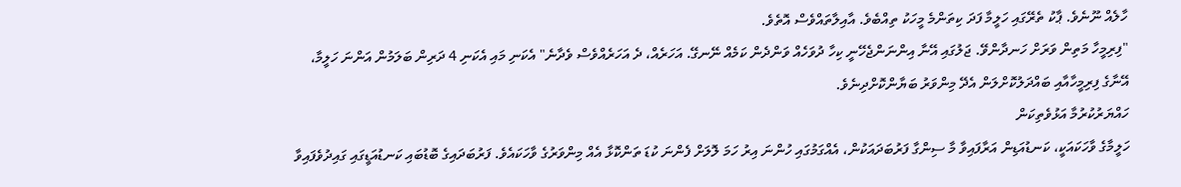ހާލެއް ނޫނެވެ. ޕާކު ތެރޭގައި ހަލީމާ ފަދަ ކިތަންމެ މީހަކު ތިއްބެވެ. އާއިލާތައްވެސް އޮތެވެ.
"ފިރިމީހާ މަތިން ވަރަށް ހަނދާންވޭ. ޖަލުގައި އޭނާ އިންނަންޖެހޭނީ ކިހާ ދުވަހެއް ވަންދެން ކަމެއް ނޭނގޭ. އަހަރެއް، ދެ އަހަރެއްވެސް ވެދާނެ" އެކަނި މައި އެކަނި 4 ދަރިން ބަލަމުން އަންނަ ހަލީމާ، އޭނާގެ ފިރިމީހާއާއި ބައްދަލުކޮށްލަން އެދޭ މިންވަރު ބަޔާންކޮށްދިނެވެ.
ހައްޔަރުކުރުމާ އަޅުވެތިކަން
ހަލީމާގެ ވާހަކައަކީ، ކަނޑުއަޑިން އަރާފައިވާ މާ ސިންގާ ފަރުބަދައަކުން، އެއްގަމުގައި ހުންނަ އިރު ހަމަ ލޮލަށް ފެންނަ ކުޑަ ތަންކޮޅާ އެއް މިންވަރުގެ ވާހަކައެވެ. ފަރުބަދައިގެ ބޮޑުބައި ކަނޑުއަޑީގައި ގައިދުވެފައިވާ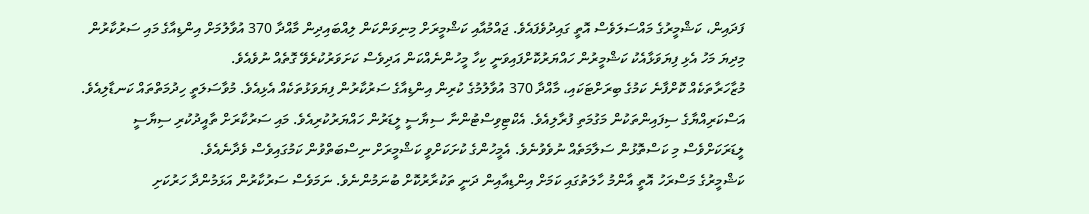ފަދައިން، ކަޝްމީރުގެ މައްސަލަވެސް އޮތީ ގައިދުވެފައެވެ. ޖައްމުއާއި ކަޝްމީރަށް މިނިވަންކަން ލިއްބައިދިން މާއްދާ 370 އުވާލުމަށް އިންޑިއާގެ މައި ސަރުކާރުން މިދިޔަ މަހު އެޅި ފިޔަވަޅާއެކު ކަޝްމީރުން ހައްޔަރުކޮށްފައިވަނީ ކިހާ މީހުންނެއްކަން އަދިވެސް ކަށަވަރުކުރެވޭ ގޮތެއް ނުވެއެވެ.
މުޒާހަރާތަކެއް ކޮށްފާނެ ކަމުގެ ބިރަށްޓަކައި، މާއްދާ 370 އުވާލުމުގެ ކުރިން އިންޑިއާގެ ސަރުކާރުން ފިޔަވަޅުތަކެއް އެޅިއެވެ. މުވާސަލަތީ ހިދުމަތްތައް ކަނޑާލިއެވެ. އަސްކަރިއްޔާގެ ސިފައިންތަކުން މަގުމަތި ފުރާލިއެވެ. އެކްޓިވިސްޓުންނާ ސިޔާސީ ލީޑަރުން ހައްޔަރުކުރިއެވެ. މައި ސަރުކާރަށް ތާއީދުކުރި ސިޔާސީ ލީޑަރަކަށްވެސް މި ކަސްތޮޅުން ސަލާމަތެއް ނުވެވުނެވެ. އެމީހުންގެ ކުށަކަށްވީ ކަޝްމީރަށް ނިސްބަތްވުން ކަމުގައިވެސް ވެދާނެއެވެ.
ކަޝްމީރުގެ މަސްރަހު އޮތީ އާންމު ހާލަތުގައި ކަމަށް އިންޑިއާއިން ދަނީ ތަކުރާރުކޮށް ބުނަމުންނެވެ. ނަމަވެސް ސަރުކާރުން އަޅަމުންދާ ހަރުކަށި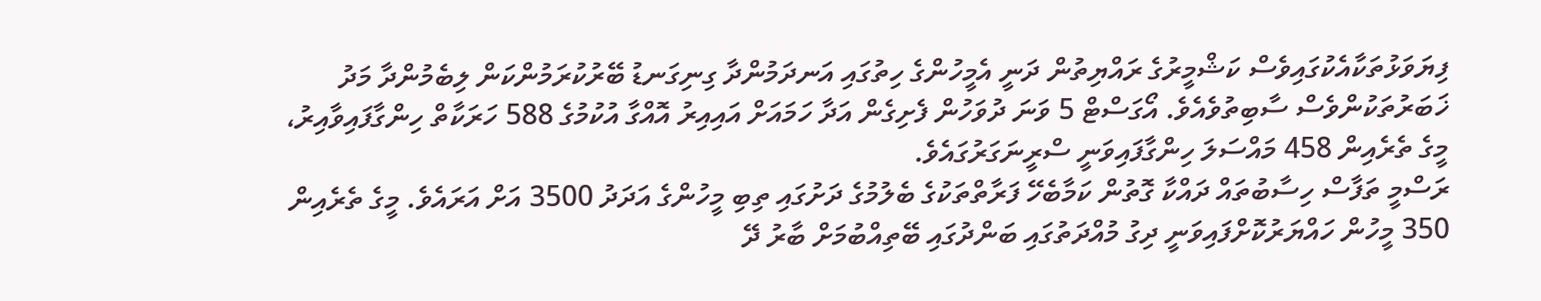ފިޔަވަޅުތަކާއެކުގައިވެސް ކަޝްމީރުގެ ރައްޔިތުން ދަނީ އެމީހުންގެ ހިތުގައި އަނދަމުންދާ ގިނިގަނޑު ބޭރުކުރަމުންކަން ލިބެމުންދާ މަދު ޚަބަރުތަކުންވެސް ސާބިތުވެއެވެ. އޯގަސްޓް 5 ވަނަ ދުވަހުން ފެށިގެން އަދާ ހަމައަށް އައިއިރު އޮއްގާ އުކުމުގެ 588 ހަރަކާތް ހިންގާފައިވާއިރު، މީގެ ތެރެއިން 458 މައްސަލަ ހިންގާފައިވަނީ ސްރީނަގަރުގައެވެ.
ރަސްމީ ތަފާސް ހިސާބުތައް ދައްކާ ގޮތުން ކަމާބެހޭ ފަރާތްތަކުގެ ބެލުމުގެ ދަށުގައި ތިބި މީހުންގެ އަދަދު 3500 އަށް އަރައެވެ. މީގެ ތެރެއިން 350 މީހުން ހައްޔަރުކޮށްފައިވަނީ ދިގު މުއްދަތުގައި ބަންދުގައި ބޭތިއްބުމަށް ބާރު ދޭ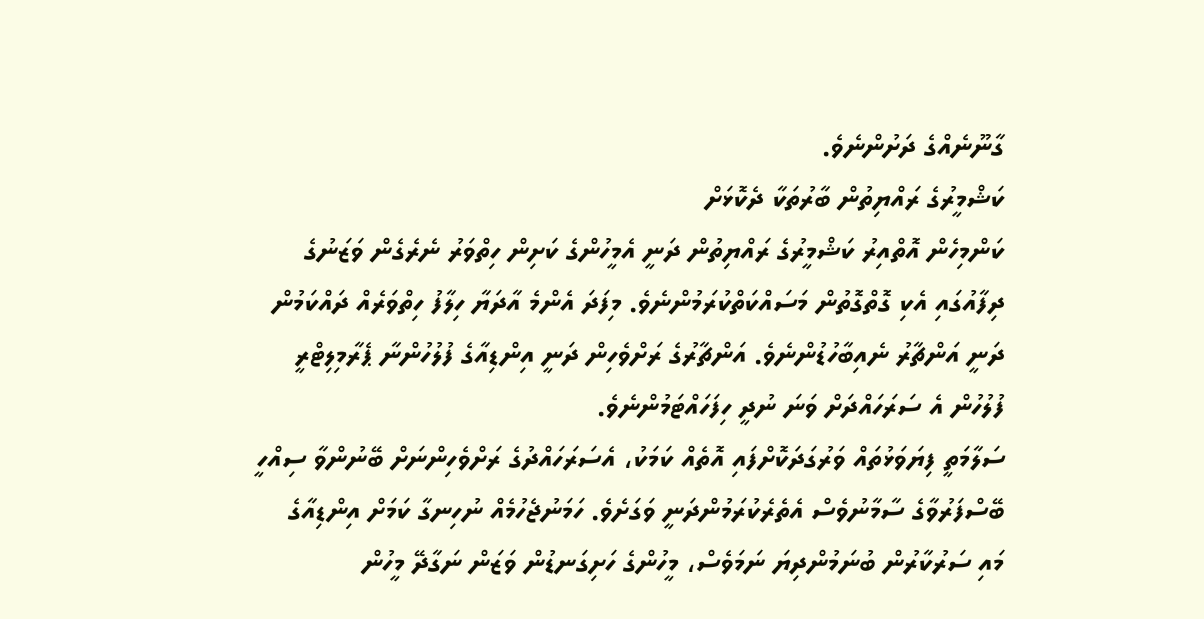ގާނޫނެއްގެ ދަށުންނެވެ.
ކަޝްމީރުގެ ރައްޔިތުން ބާރުތަކާ ދެކޮޅަށް
ކަންމިހެން އޮތްއިރު ކަޝްމީރުގެ ރައްޔިތުން ދަނީ އެމީހުންގެ ކަށިން ހިތްވަރު ނެރެގެން ވަޒަނުގެ ދިފާއުގައި އެކި ގޮތްގޮތުން މަސައްކަތްކުރަމުންނެވެ. މިފަދަ އެންމެ އާދަޔާ ހިލާފު ހިތްވަރެއް ދައްކަމުން ދަނީ އަންޗާރު ނެއިބާހުޑުންނެވެ. އަންޗާރުގެ ރަށްވެހިން ދަނީ އިންޑިއާގެ ފުލުހުންނާ ޕެރާމިލިޓްރީ ފުލުހުން އެ ސަރަހައްދަށް ވަނަ ނުދީ ހިފަހައްޓަމުންނެވެ.
ސަލާމަތީ ފިޔަވަޅުތައް ވަރުގަދަކޮށްފައި އޮތެއް ކަމަކު، އެސަރަހައްދުގެ ރަށްވެހިންނަށް ބޭނުންވާ ސިއްހީ ބޭސްފަރުވާގެ ސާމާނުވެސް އެތެރެކުރަމުންދަނީ ވަގަށެވެ. ހަމަނުޖެހުމެއް ނުހިނގާ ކަމަށް އިންޑިއާގެ މައި ސަރުކާރުން ބުނަމުންދިޔަ ނަމަވެސް، މީހުންގެ ހަށިގަނޑުން ވަޒަން ނަގާދޭ މީހުން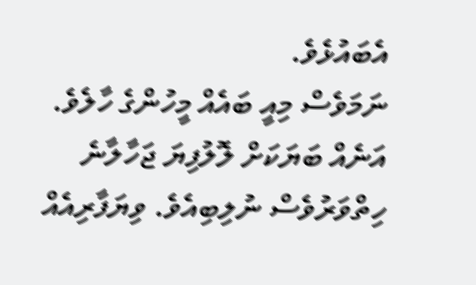އެބައުޅެވެ.
ނަމަވެސް މިއީ ބައެއް މީހުންގެ ހާލެވެ. އަނެއް ބަޔަކަށް ލޮލުފިޔަ ޖަހާލާނެ ހިތްވަރުވެސް ނުލިބިއެވެ. ވިޔަފާރިއެއް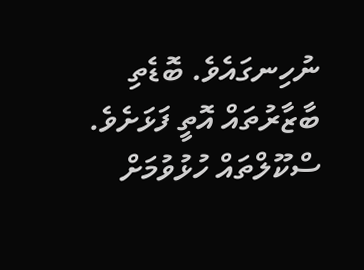ނުހިނގައެވެ. ބޮޑެތި ބާޒާރުތައް އޮތީ ފަޅަށެވެ. ސްކޫލްތައް ހުޅުވުމަށް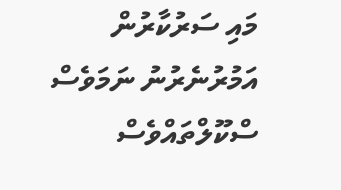މައި ސަރުކާރުން އަމުރުނެރުނު ނަމަވެސް ސްކޫލްތައްވެސް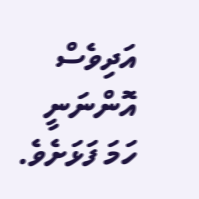އަދިވެސް އޮންނަނީ ހަމަ ފަޅަށެވެ.